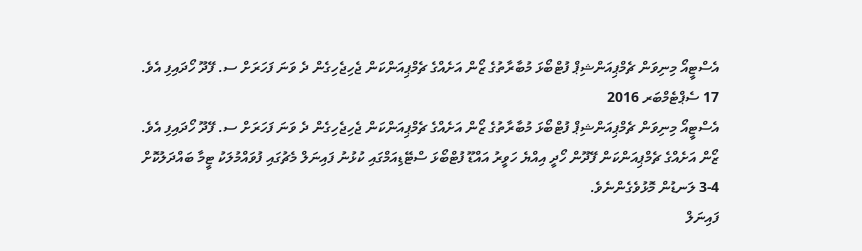އެސްޓީއޯ މިނިވަން ޗެމްޕިއަންޝިޕް ފުޓްބޯޅަ މުބާރާތުގެ ޒޯން އަށެއްގެ ޗެމްޕިއަންކަން ޖެހިޖެހިގެން ދެ ވަނަ ފަހަރަށް ސ. ފޭދޫ ހޯދައިފި އެވެ.
17 ސެޕްޓެމްބަރ 2016
އެސްޓީއޯ މިނިވަން ޗެމްޕިއަންޝިޕް ފުޓްބޯޅަ މުބާރާތުގެ ޒޯން އަށެއްގެ ޗެމްޕިއަންކަން ޖެހިޖެހިގެން ދެ ވަނަ ފަހަރަށް ސ. ފޭދޫ ހޯދައިފި އެވެ.
ޒޯން އަށެއްގެ ޗެމްޕިއަންކަން ފޭދޫން ހޯދީ އިއްޔެ ހަވީރު އައްޑޫ ފުޓްބޯޅަ ސްޓޭޑިއަމްގައި ކުޅުނު ފައިނަލް މެޗުގައި ފުވައްމުލަކު ޓީމާ ބައްދަލުކޮށް 4-3 ލަނޑުން މޮޅުވެގެންނެވެ.
ފައިނަލް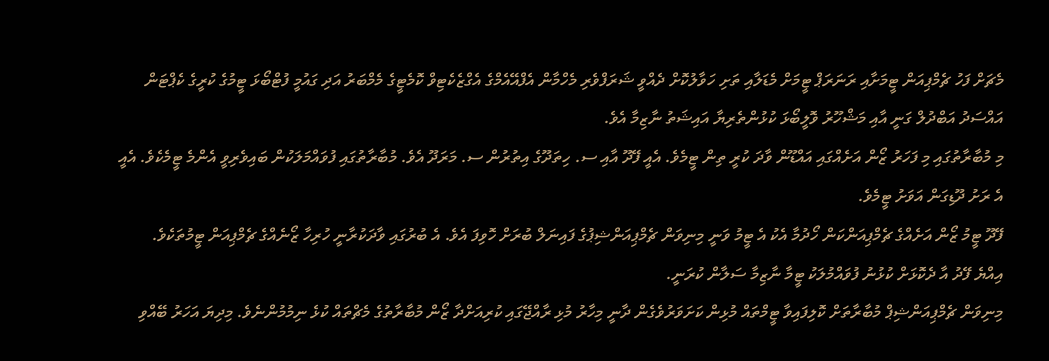މެޗަށް ފަހު ޗެމްޕިއަން ޓީމަށާއި ރަނަރަޕް ޓީމަށް މެޑަލާއި ތަށި ހަވާލުކޮށް ދެއްވީ ޝަރަފްވެރި މެހްމާން އެފްއޭއެމްގެ އެގްޒެކެޓިވް ކޮމެޓީގެ މެމްބަރު އަދި ގައުމީ ފުޓްބޯޅަ ޓީމުގެ ކުރީގެ ކެޕްޓަން އައްސަދު އަބްދުލް ގަނީ އާއި މަޝްހޫރު ވޮލީބޯޅަ ކުޅުންތެރިޔާ އައިޝަތު ނާޒިމާ އެވެ.
މި މުބާރާތުގައި މި ފަހަރު ޒޯން އަށެއްގައި އައްޑޫން ވާދަ ކުރީ ތިން ޓީމެވެ. އެއީ ފޭދޫ އާއި ސ. ހިތަދޫގެ އިތުރުން ސ. މަރަދޫ އެވެ. މުބާރާތުގައި ފުވައްމަލަކުން ބައިވެރިވީ އެންމެ ޓީމެކެވެ. އެއީ އެ ރަށު ދޫޑިގަން އަވަށު ޓީމެވެ.
ފޭދޫ ޓީމު ޒޯން އަށެއްގެ ޗެމްޕިއަންކަން ހޯދުމާ އެކު އެ ޓީމު ވަނީ މިނިވަން ޗެމްޕިއަންޝިޕުގެ ފައިނަލް ބުރަށް ހޮވިފަ އެވެ. އެ ބުރުގައި ވާދަކުރާނީ ހުރިހާ ޒޯނެއްގެ ޗެމްޕިއަން ޓީމުތަކެވެ.
އިއްޔެ ފޭދު އާ ދެކޮޅަށް ކުޅުނު ފުވައްމުލަކު ޓީމާ ނާޒިމާ ސަލާން ކުރަނީ.
މިނިވަން ޗެމްޕިއަންޝިޕް މުބާރާތަށް ކޮލިފައިވާ ޓީމްތައް މުޅިން ކަށަވަރުވެގެން ދާނީ މިހާރު މުޅި ރާއްޖޭގައި ކުރިއަށްދާ ޒޯން މުބާރާތުގެ މެޗްތައް ކުޅެ ނިމުމުންނެވެ. މިދިޔަ އަހަރު ބޭއްވި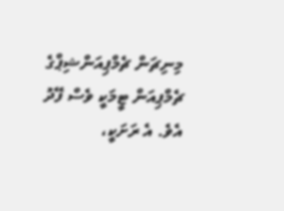މިނިޗަން ޗެމްޕިއަންޝިޕްގެ ޗެމްޕިއަން ޓީމަކީ ވެސް ފޭދު އެވެ. އެ ރަށަކީ،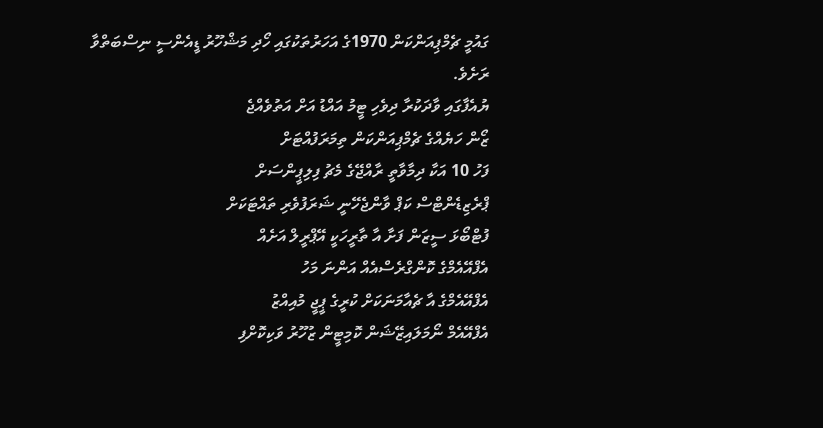ގައުމީ ޗެމްޕިއަންކަން 1970ގެ އަހަރުތަކުގައި ހޯދި މަޝްހޫރު ޑީއެންސީ ނިސްބަތްވާ ރަށެވެ.
ޔުއެފާގައި ވާދަކުރާ ދިވެހި ޓީމު އައްޑު އަށް އަތުވެއްޖެ
ޒޯން ހަޔެއްގެ ޗެމްޕިއަންކަން ތިމަރަފުއްޓަށް
ފަހު 10 އަކާ ދިމާވާތީ ރާއްޖޭގެ މެޗު ފިލިޕީންސަށް
ޕްރެޒިޑެންޓްސް ކަޕް ވާންޖެހޭނީ ޝަރަފުވެރި ތައްޓަކަށް
ފުޓްބޯޅަ ސީޒަން ފަށާ އާ ތާރީހަކީ އޭޕްރީލް އަށެއް
އެފްއޭއެމްގެ ކޮންގްރެސްއެއް އަންނަ މަހު
އެފްއޭއެމްގެ އާ ޗެއާމަނަކަށް ކުރީގެ ޕީޖީ މުއިއްޒު
އެފްއޭއެމް ނޯމަލައިޒޭޝަން ކޮމިޓީން ޒުހޫރު ވަކިކޮށްފި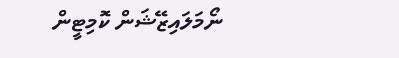ނޯމަލައިޒޭޝަން ކޮމިޓީން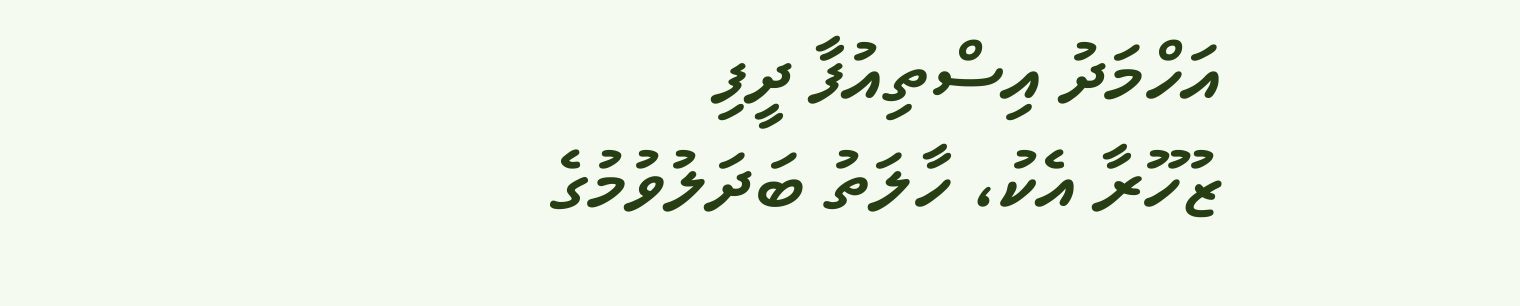އަހްމަދު އިސްތިއުފާ ދީފި
ޒުހޫރާ އެކު، ހާލަތު ބަދަލުވުމުގެ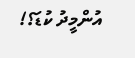އުންމީދު ކުޑަ؟!